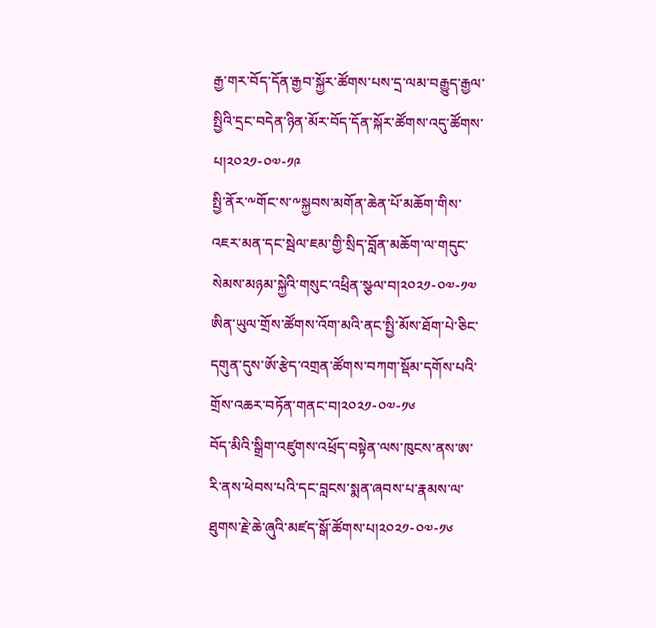རྒྱ་གར་བོད་དོན་རྒྱབ་སྐྱོར་ཚོགས་པས་དྲ་ལམ་བརྒྱུད་རྒྱལ་སྤྱིའི་དྲང་བདེན་ཉིན་མོར་བོད་དོན་སྐོར་ཚོགས་འདུ་ཚོགས་པ།༢༠༢༡-༠༧-༡༩
སྤྱི་ནོར་༸གོང་ས་༸སྐྱབས་མགོན་ཆེན་པོ་མཆོག་གིས་འཇར་མན་དང་སྦེལ་ཇམ་གྱི་སྲིད་བློན་མཆོག་ལ་གདུང་སེམས་མཉམ་སྐྱེའི་གསུང་འཕྲིན་སྩལ་བ།༢༠༢༡-༠༧-༡༧
ཨིན་ཡུལ་གྲོས་ཚོགས་འོག་མའི་ནང་སྤྱི་མོས་ཐོག་པེ་ཅིང་དགུན་དུས་ཨོ་རྩེད་འགྲན་ཚོགས་བཀག་སྡོམ་དགོས་པའི་གྲོས་འཆར་བཏོན་གནང་བ།༢༠༢༡-༠༧-༡༦
བོད་མིའི་སྒྲིག་འཛུགས་འཕྲོད་བསྟེན་ལས་ཁུངས་ནས་ཨ་རི་ནས་ཕེབས་པའི་དང་བླངས་སྨན་ཞབས་པ་རྣམས་ལ་ཐུགས་རྗེ་ཆེ་ཞུའི་མཛད་སྒོ་ཚོགས་པ།༢༠༢༡-༠༧-༡༦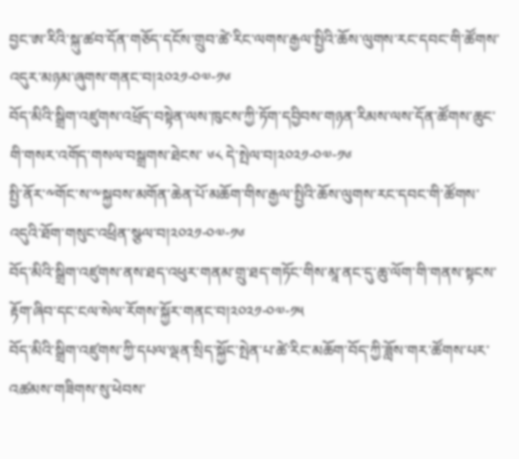བྱང་ཨ་རིའི་སྐུ་ཚབ་དོན་གཅོད་དངོས་གྲུབ་ཚེ་རིང་ལགས་རྒྱལ་སྤྱིའི་ཆོས་ལུགས་རང་དབང་གི་ཚོགས་འདུར་མཉམ་ཞུགས་གནང་བ།༢༠༢༡-༠༧-༡༦
བོད་མིའི་སྒྲིག་འཛུགས་འཕྲོད་བསྟེན་ལས་ཁུངས་ཀྱི་ཏོག་དབྱིབས་གཉན་རིམས་ལས་དོན་ཚོགས་ཆུང་གི་གསར་འགོད་གསལ་བསྒྲགས་ཐེངས་ ༦༨ དེ་སྤེལ་བ།༢༠༢༡-༠༧-༡༦
སྤྱི་ནོར་༸གོང་ས་༸སྐྱབས་མགོན་ཆེན་པོ་མཆོག་གིས་རྒྱལ་སྤྱིའི་ཆོས་ལུགས་རང་དབང་གི་ཚོགས་འདུའི་ཐོག་གསུང་འཕྲིན་སྩལ་བ།༢༠༢༡-༠༧-༡༦
བོད་མིའི་སྒྲིག་འཛུགས་ནས་ཐད་འཕུར་གནམ་གྲུ་ཐད་གཏོང་གིས་མཱ་ནང་དུ་ཆུ་ལོག་གི་གནས་སྟངས་རྟོག་ཞིབ་དང་ངལ་སེལ་རོགས་སྐྱོར་གནང་བ།༢༠༢༡-༠༧-༡༥
བོད་མིའི་སྒྲིག་འཛུགས་ཀྱི་དཔལ་ལྡན་སྲིད་སྐྱོང་སྤེན་པ་ཚེ་རིང་མཆོག་བོད་ཀྱི་ཟློས་གར་ཚོགས་པར་འཚམས་གཟིགས་སུ་ཕེབས་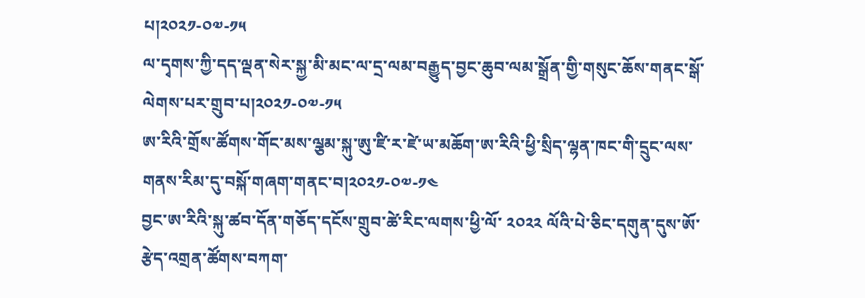པ།༢༠༢༡-༠༧-༡༥
ལ་དྭགས་ཀྱི་དད་ལྡན་སེར་སྐྱ་མི་མང་ལ་དྲ་ལམ་བརྒྱུད་བྱང་ཆུབ་ལམ་སྒྲོན་གྱི་གསུང་ཆོས་གནང་སྒོ་ལེགས་པར་གྲུབ་པ།༢༠༢༡-༠༧-༡༥
ཨ་རིའི་གྲོས་ཚོགས་གོང་མས་ལྕམ་སྐུ་ཨུ་ཛི་ར་ཛེ་ཡ་མཆོག་ཨ་རིའི་ཕྱི་སྲིད་ལྷན་ཁང་གི་དྲུང་ལས་གནས་རིམ་དུ་བསྐོ་གཞག་གནང་བ།༢༠༢༡-༠༧-༡༤
བྱང་ཨ་རིའི་སྐུ་ཚབ་དོན་གཅོད་དངོས་གྲུབ་ཚེ་རིང་ལགས་ཕྱི་ལོ་ ༢༠༢༢ ལོའི་པེ་ཅིང་དགུན་དུས་ཨོ་རྩེད་འགྲན་ཚོགས་བཀག་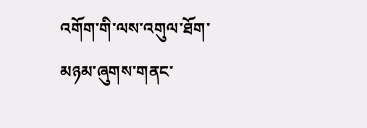འགོག་གི་ལས་འགུལ་ཐོག་མཉམ་ཞུགས་གནང་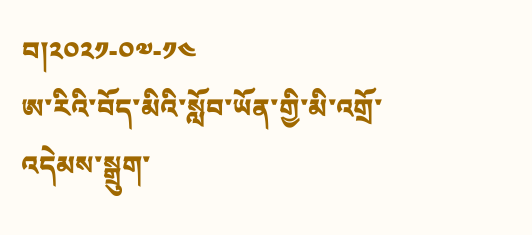བ།༢༠༢༡-༠༧-༡༤
ཨ་རིའི་བོད་མིའི་སློབ་ཡོན་གྱི་མི་འགྲོ་འདེམས་སྒྲུག་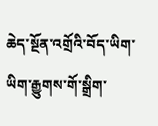ཆེད་སྔོན་འགྲོའི་བོད་ཡིག་ཡིག་རྒྱུགས་གོ་སྒྲིག་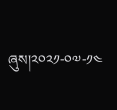ཞུས།༢༠༢༡-༠༧-༡༤